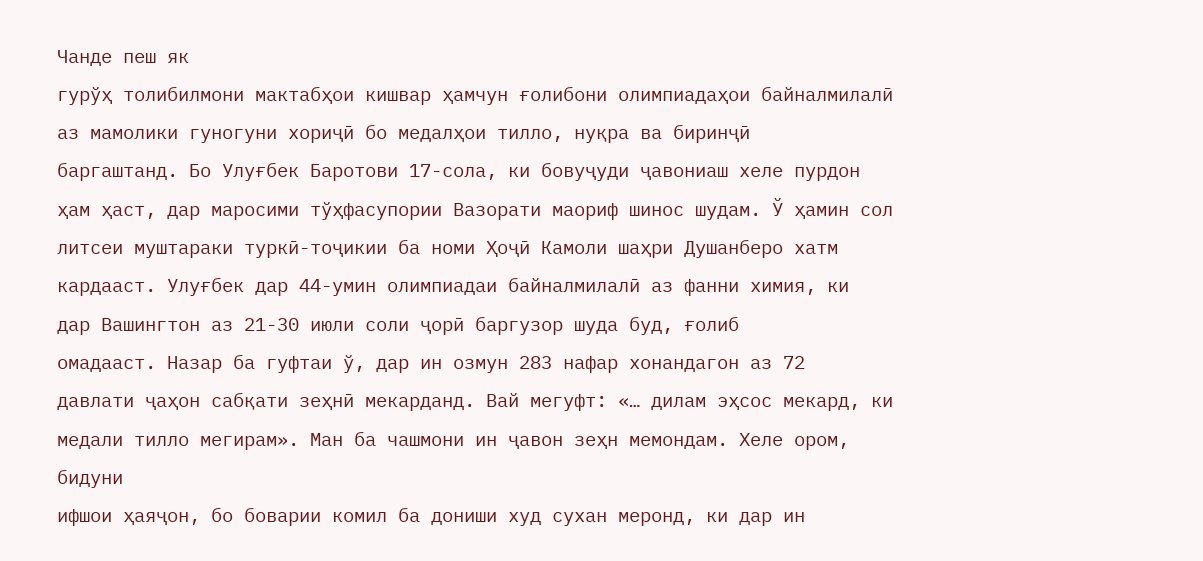Чанде пеш як
гурўҳ толибилмони мактабҳои кишвар ҳамчун ғолибони олимпиадаҳои байналмилалӣ аз мамолики гуногуни хориҷӣ бо медалҳои тилло, нуқра ва биринҷӣ
баргаштанд. Бо Улуғбек Баротови 17-сола, ки бовуҷуди ҷавониаш хеле пурдон
ҳам ҳаст, дар маросими тўҳфасупории Вазорати маориф шинос шудам. Ў ҳамин сол
литсеи муштараки туркӣ-тоҷикии ба номи Ҳоҷӣ Камоли шаҳри Душанберо хатм
кардааст. Улуғбек дар 44-умин олимпиадаи байналмилалӣ аз фанни химия, ки
дар Вашингтон аз 21-30 июли соли ҷорӣ баргузор шуда буд, ғолиб
омадааст. Назар ба гуфтаи ў, дар ин озмун 283 нафар хонандагон аз 72
давлати ҷаҳон сабқати зеҳнӣ мекарданд. Вай мегуфт: «… дилам эҳсос мекард, ки
медали тилло мегирам». Ман ба чашмони ин ҷавон зеҳн мемондам. Хеле ором, бидуни
ифшои ҳаяҷон, бо боварии комил ба дониши худ сухан меронд, ки дар ин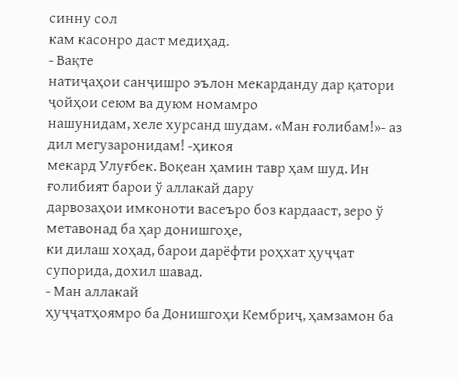синну сол
кам касонро даст медиҳад.
- Вақте
натиҷаҳои санҷишро эълон мекарданду дар қатори ҷойҳои сеюм ва дуюм номамро
нашунидам, хеле хурсанд шудам. «Ман ғолибам!»- аз дил мегузаронидам! -ҳикоя
мекард Улуғбек. Воқеан ҳамин тавр ҳам шуд. Ин ғолибият барои ў аллакай дару
дарвозаҳои имконоти васеъро боз кардааст, зеро ў метавонад ба ҳар донишгоҳе,
ки дилаш хоҳад, барои дарёфти роҳхат ҳуҷҷат супорида, дохил шавад.
- Ман аллакай
ҳуҷҷатҳоямро ба Донишгоҳи Кембриҷ, ҳамзамон ба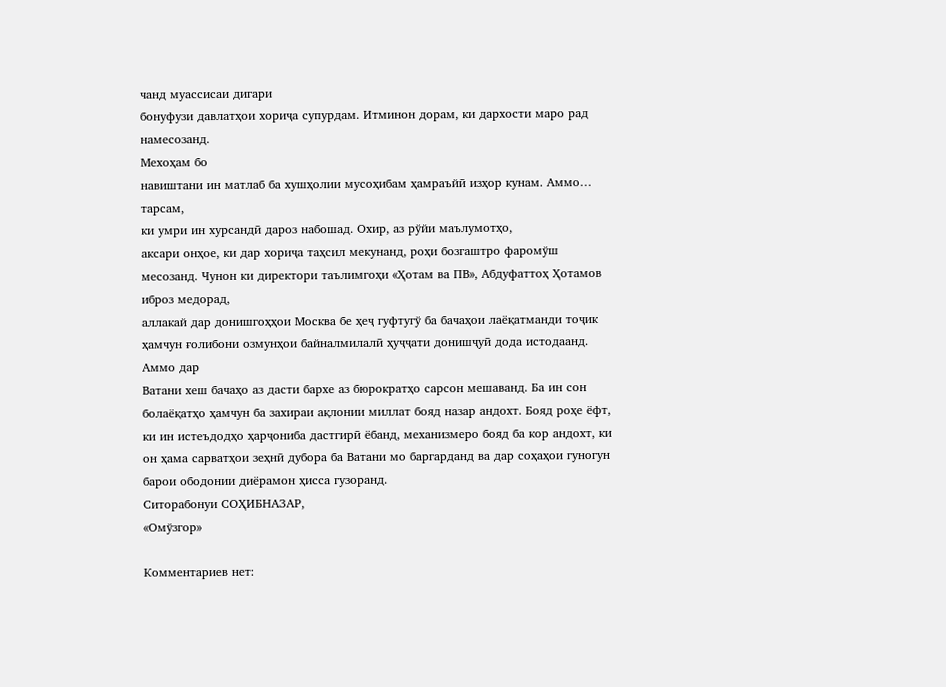чанд муассисаи дигари
бонуфузи давлатҳои хориҷа супурдам. Итминон дорам, ки дархости маро рад
намесозанд.
Мехоҳам бо
навиштани ин матлаб ба хушҳолии мусоҳибам ҳамраъйӣ изҳор кунам. Аммо… тарсам,
ки умри ин хурсандӣ дароз набошад. Охир, аз рўйи маълумотҳо,
аксари онҳое, ки дар хориҷа таҳсил мекунанд, роҳи бозгаштро фаромўш
месозанд. Чунон ки директори таълимгоҳи «Ҳотам ва ПВ», Абдуфаттоҳ Ҳотамов иброз медорад,
аллакай дар донишгоҳҳои Москва бе ҳеҷ гуфтугў ба бачаҳои лаёқатманди тоҷик
ҳамчун ғолибони озмунҳои байналмилалӣ ҳуҷҷати донишҷуӣ дода истодаанд.
Аммо дар
Ватани хеш бачаҳо аз дасти бархе аз бюрократҳо сарсон мешаванд. Ба ин сон
болаёқатҳо ҳамчун ба захираи ақлонии миллат бояд назар андохт. Бояд роҳе ёфт,
ки ин истеъдодҳо ҳарҷониба дастгирӣ ёбанд, механизмеро бояд ба кор андохт, ки
он ҳама сарватҳои зеҳнӣ дубора ба Ватани мо баргарданд ва дар соҳаҳои гуногун
барои ободонии диёрамон ҳисса гузоранд.
Ситорабонуи СОҲИБНАЗАР,
«Омўзгор»

Комментариев нет: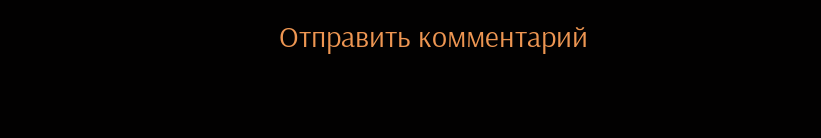Отправить комментарий